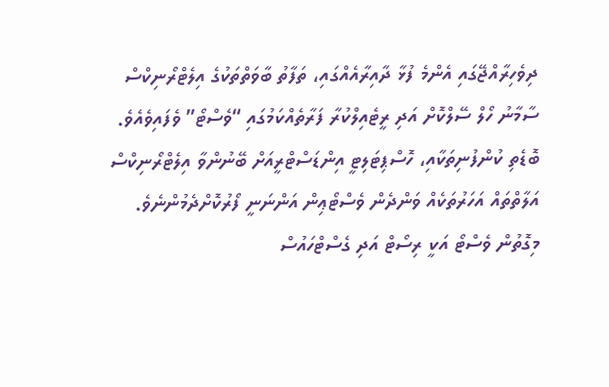ދިވެހިރާއްޖޭގައި އެންމެ ފުޅާ ދާއިރާއެއްގައި، ތަފާތު ބާވަތްތަކުގެ އިލެޓްރޯނިކްސް ސާމާނު ހޯލް ސޭލްކޮށް އަދި ރީޓެއިލްކުރާ ފަރާތެއްކަމުގައި “ވެސްޓޯ” ވެފައިވެއެވެ. ބޮޑެތި ކުންފުނިތަކާއި، ހޮސްޕިޓަލިޓީ އިންޑަސްޓްރީއަށް ބޭނުންވާ އިލެޓްރޯނިކްސް އަލާތްތައް އަހަރުތަކެއް ވަންދެން ވެސްޓޯޢިން އަންނަނީ ފޯރުކޮށްދެމުންނެވެ.
މިގޮތުން ވެސްޓޯ އަކީ ރިސޯޓް އަދި ގެސްޓްހައުސް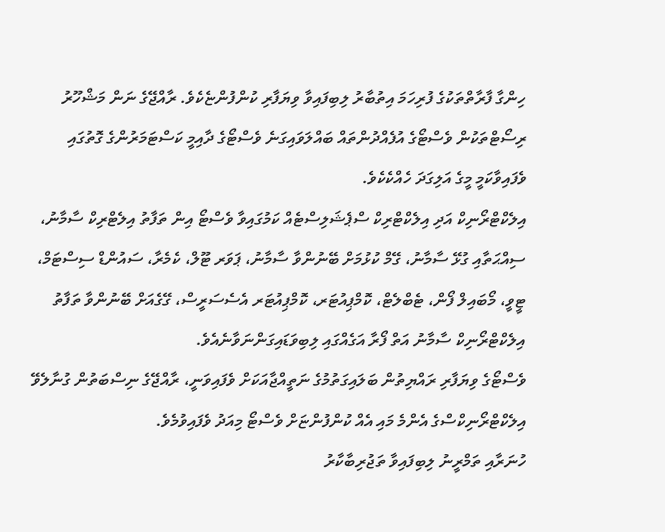ހިންގާ ފާރާތްތަކުގެ ފުރިހަމަ އިތުބާރު ލިބިފައިވާ ވިޔަފާރި ކުންފުންޏެކެވެ. ރާއްޖޭގެ ނަން މަޝްހޫރު ރިސޯޓްތަކުން ވެސްޓޯގެ އުފެއްދުންތައް ބައްލަވައިގަނެ ވެސްޓޯގެ ދާއިމީ ކަސްޓަމަރުންގެ ގޮތުގައި ވެފައިވާކަމީ މީގެ އަލިގަދަ ހެއްކެކެވެ.
އިލެކްޓްރޯނިކް އަދި އިލެކްޓްރިކް ސްޕެޝަލިސްޓެއް ކަމުގައިވާ ވެސްޓޯ އިން ތަފާތު އިލެޓްރިކް ސާމާނު، ސިއްޙަތާއި ގުޅޭ ސާމާނު، ގޭމް ކުޅުމަށް ބޭނުންވާ ސާމާނު، ޕަވަރ ޓޫލް، ކެމެރާ، ސައުންޑް ސިސްޓަމް، ޓީވީ، މޯބައިލް ފޯން، ޓެބްލެޓް، ކޮމްޕިއުޓަރ، ކޮމްޕިއުޓަރ އެސެސަރީސް، ގޭގެއަށް ބޭނުންވާ ތަފާތު އިލެކްޓްރޯނިކް ސާމާނު އަތް ފޯރާ އަގެއްގައި ލިބިވަޑައިގަންނަވާނެއެވެ.
ވެސްޓޯގެ ވިޔަފާރި ރައްޔިތުން ބަލައިގަތުމުގެ ނަތީއްޖާއަކަށް ވެފައިވަނީ، ރާއްޖޭގެ ނިސްބަތުން ގުނާލެވޭ އިލެކްޓްރޯނިކްސްގެ އެންމެ މައި އެއް ކުންފުންޏަށް ވެސްޓޯ މިއަދު ވެފައިވުމެވެ.
ހުނަރާއި ތަމްރީނު ލިބިފައިވާ ތަޖުރިބާކާރު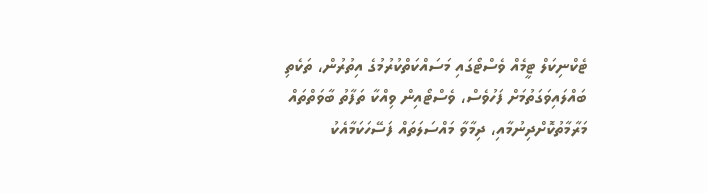ޓެކްނިކަލް ޓީމެއް ވެސްޓޯގައި މަސައްކަތްކުރުމުގެ އިތުރުން، ތަކެތި ބައްލައިވަގަތުމަށް ފަހުވެސް، ވެސްޓޯއިން ވިއްކާ ތަފާތު ބާވަތްތައް މަރާމާތުކޮށްދިނުމާއި، ދިމާވާ މައްސަލަތައް ފަސޭހަކަމާއެކު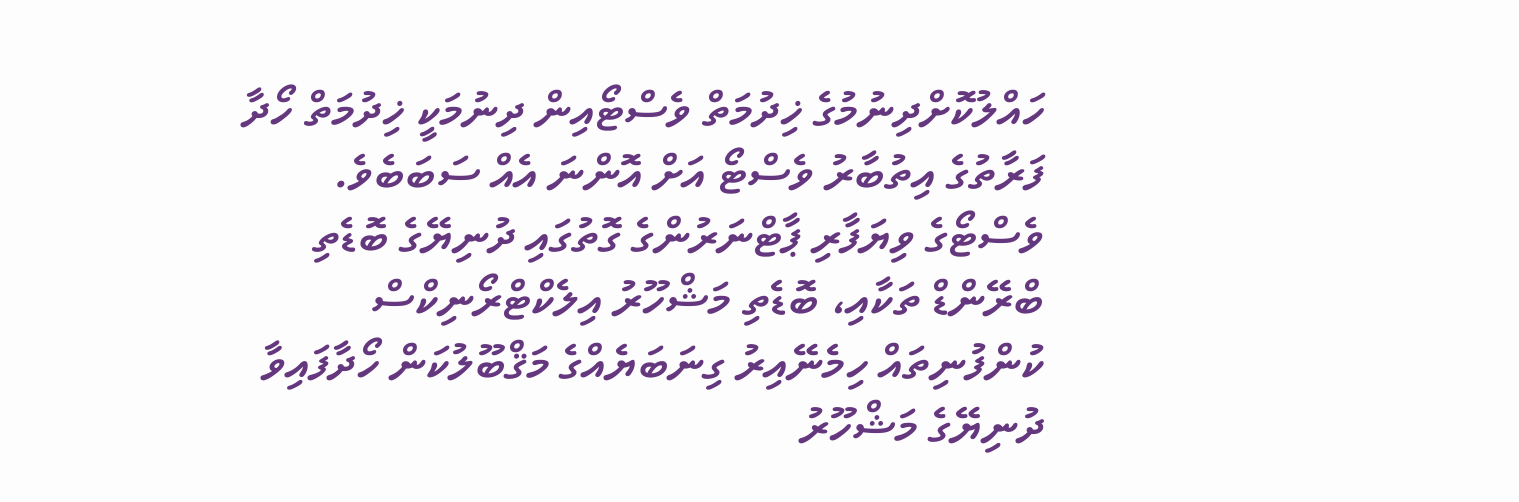ހައްލުކޮށްދިނުމުގެ ޚިދުމަތް ވެސްޓޯއިން ދިނުމަކީ ޚިދުމަތް ހޯދާ ފަރާތުގެ އިތުބާރު ވެސްޓޯ އަށް އޮންނަ އެއް ސަބަބެވެ.
ވެސްޓޯގެ ވިޔަފާރި ޕާޓްނަރުންގެ ގޮތުގައި ދުނިޔޭގެ ބޮޑެތި ބްރޭންޑް ތަކާއި، ބޮޑެތި މަޝްހޫރު އިލެކްޓްރޯނިކްސް ކުންފުނިތައް ހިމެނޭއިރު ގިނަބަޔެއްގެ މަޤްބޫލުކަން ހޯދާފައިވާ ދުނިޔޭގެ މަޝްހޫރު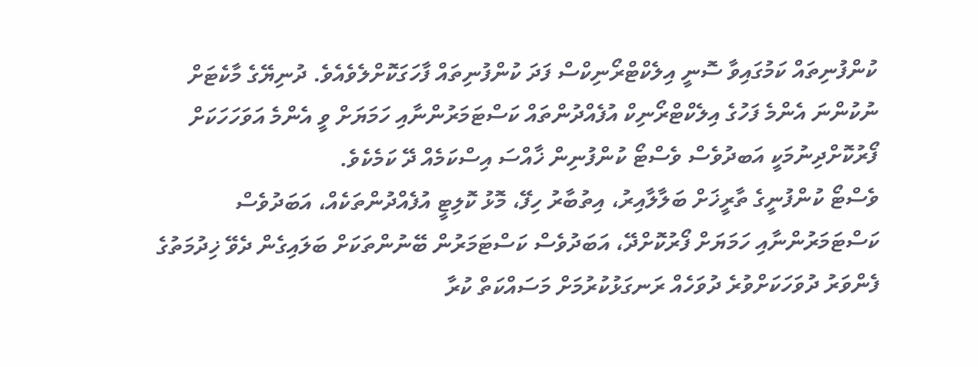ކުންފުނިތައް ކަމުގައިވާ ސޮނީ އިލެކްޓްރޯނިކްސް ފަދަ ކުންފުނިތައް ފާހަގަކޮށްލެވެއެވެ. ދުނިޔޭގެ މާކެޓަށް ނުކުންނަ އެންމެ ފަހުގެ އިލެކްޓްރޯނިކް އުފެއްދުންތައް ކަސްޓަމަރުންނާއި ހަމަޔަށް ވީ އެންމެ އަވަހަހަކަށް ފޯރުކޮށްދިނުމަކީ އަބދުވެސް ވެސްޓޯ ކުންފުނިން ޚާއްސަ އިސްކަމެއް ދޭ ކަމެކެވެ.
ވެސްޓޯ ކުންފުނީގެ ތާރީޚަށް ބަލާލާއިރު، އިތުބާރު ހިފޭ، މޮޅު ކޮލިޓީ އުފެއްދުންތަކެއް، އަބަދުވެސް ކަސްޓަމަރުންނާއި ހަމަޔަށް ފޯރުކޮށްދޭ، އަބަދުވެސް ކަސްޓަމަރުން ބޭނުންތަކަށް ބަލައިގެން ދެވޭ ޚިދުމަތުގެ ފެންވަރު ދުވަހަކަށްވުރެ ދުވަހެއް ރަނގަޅުކުރުމަށް މަސައްކަތް ކުރާ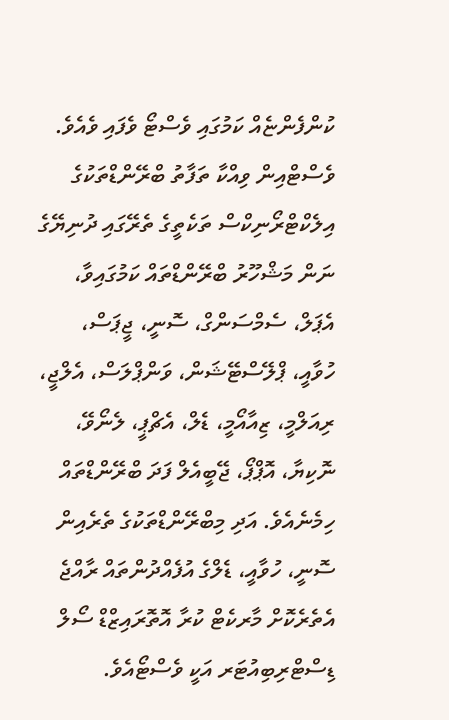ކުންފެންޏެއް ކަމުގައި ވެސްޓޯ ވެފައި ވެއެވެ.
ވެސްޓްއިން ވިއްކާ ތަފާތު ބްރޭންޑްތަކުގެ އިލެކްޓްރޯނިކްސް ތަކެތީގެ ތެރޭގައި ދުނިޔޭގެ ނަން މަޝްހޫރު ބްރޭންޑްތައް ކަމުގައިވާ، އެޕަލް، ސެމްސަންގް، ސޮނީ، ޖީޕަސް، ހުވާއީ، ޕްލޭސްޓޭޝަން، ވަންޕްލަސް، އެލްޖީ، ރިއަލްމީ، ޒިއާއޯމީ، ޑެލް، އެޗްޕީ، ލެނޯވޭ، ނޮކިޔާ، އޮޕްޕޯ، ޖޭބީއެލް ފަދަ ބްރޭންޑްތައް ހިމެނެއެވެ. އަދި މިބްރޭންޑްތަކުގެ ތެރެއިން ސޮނީ، ހުވާއީ، ޑެލްގެ އުފެއްދުންތައް ރާއްޖެ އެތެރެކޮށް މާރކެޓް ކުރާ އޮތޮރައިޒްޑް ސޯލް ޑިސްޓްރިބިއުޓަރ އަކީ ވެސްޓޯއެވެ.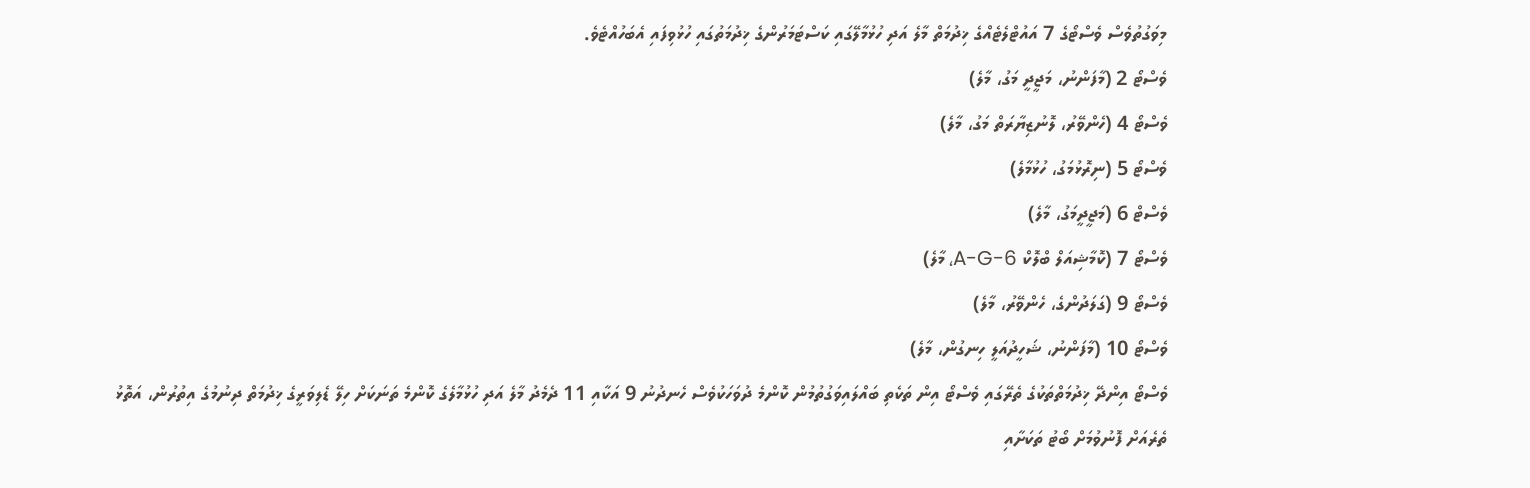މިވަގުތުވެސް ވެސްޓޯގެ 7 އައުޓްލެޓެއްގެ ޚިދުމަތް މާލެ އަދި ހުޅުމާލޭގައި ކަސްޓަމަރުންގެ ޚިދުމަތުގައި ހުޅުވިފައި އެބަހުއްޓެވެ.
ވެސްޓޯ 2 (މާފަންނު، މަޖީދީ މަގު، މާލެ)
ވެސްޓޯ 4 (ހެންވޭރު، ލޮނުޒިޔާރަތް މަގު، މާލެ)
ވެސްޓޯ 5 (ނިރޮޅުމަގު، ހުޅުމާލެ)
ވެސްޓް 6 (މަޖީދީމަގު، މާލެ)
ވެސްޓޯ 7 (ކޮމާޝިއަލް ބްލޮކް A-G-6، މާލެ)
ވެސްޓޯ 9 (ގަލަދުންގެ، ހެންވޭރު، މާލެ)
ވެސްޓޯ 10 (މާފަންނު، ޝަހީދުއަލީ ހިނގުން، މާލެ)
ވެސްޓޯ އިންދޭ ޚިދުމަތްތަކުގެ ތެރޭގައި ވެސްޓޯ އިން ތަކެތި ބައްލައިވަގުތުމުން ކޮންމެ ދުވަހަކުވެސް ހެނދުނު 9 އަކާއި 11 ދެމެދު މާލެ އަދި ހުޅުމާލެގެ ކޮންމެ ތަނަކަށް ހިލޭ ޑެލިވަރީގެ ޚިދުމަތް ދިނުމުގެ އިތުރުން، އަތޮޅު ތެރެއަށް ފޮނުވުމަށް ބޯޓު ތަކަށާއި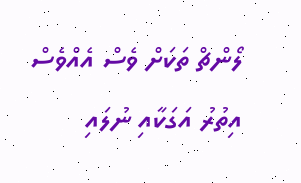ލޯންޗް ތަކަށް ވެސް އެއްވެސް އިތުރު އަގަކާއި ނުލައި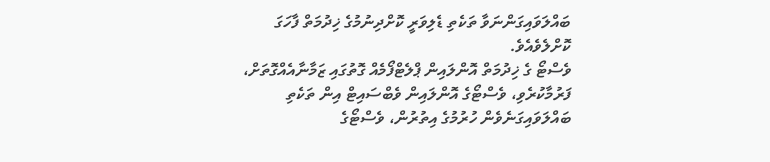ބައްލަވައިގަންނަވާ ތަކެތި ޑެލިވަރީ ކޮށްދިނުމުގެ ޚިދުމަތް ފާހަގަ ކޮށްލެވެއެވެ.
ވެސްޓޯ ގެ ޚިދުމަތް އޮންލައިން ޕްލެޓްފޯމެއް ގޮތުގައި ޒަމާނާއެއްގޮތަށް، ފަރުމާކުރެވި، ވެސްޓޯގެ އޮންލައިން ވެބްސައިޓް އިން ތަކެތި ބައްލަވައިގަނެވެން ހުރުމުގެ އިތުރުން، ވެސްޓޯގެ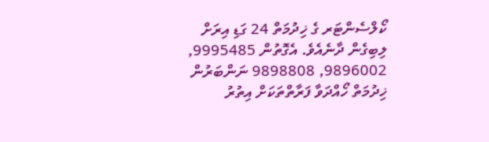ކޯލްސެންޓަރ ގެ ޚިދުމަތް 24 ގަޑި އިރަށް ލިބިގެން ދާނެއެވެ. އެގޮތުން 9995485, 9896002, 9898808 ނަންބަރުން ޚިދުމަތް ހޯއްދަވާ ފަރާތްތަކަށް އިތުރު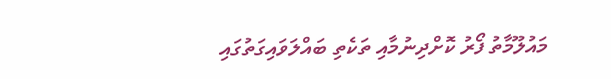މައުލޫމާތު ފޯރު ކޮށްދިނުމާއި ތަކެތި ބައްލަވައިގަތުގައި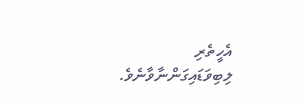އެހީތެރި ލިބިވަޑައިގަންނާވާނެވެ.